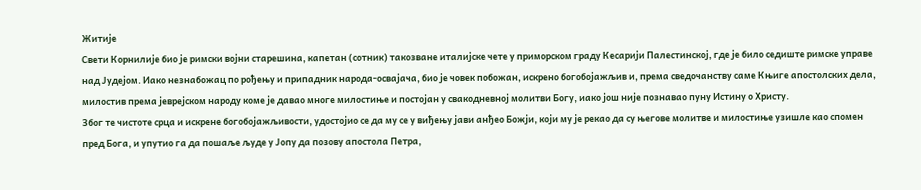Житије
Свети Корнилије био је римски војни старешина, капетан (сотник) такозване италијске чете у приморском граду Кесарији Палестинској, где је било седиште римске управе над Јудејом. Иако незнабожац по рођењу и припадник народа-освајача, био је човек побожан, искрено богобојажљив и, према сведочанству саме Књиге апостолских дела, милостив према јеврејском народу коме је давао многе милостиње и постојан у свакодневној молитви Богу, иако још није познавао пуну Истину о Христу.
Због те чистоте срца и искрене богобојажљивости, удостојио се да му се у виђењу јави анђео Божји, који му је рекао да су његове молитве и милостиње узишле као спомен пред Бога, и упутио га да пошаље људе у Јопу да позову апостола Петра,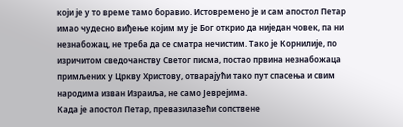који је у то време тамо боравио. Истовремено је и сам апостол Петар имао чудесно виђење којим му је Бог открио да ниједан човек, па ни незнабожац, не треба да се сматра нечистим. Тако је Корнилије, по изричитом сведочанству Светог писма, постао првина незнабожаца примљених у Цркву Христову, отварајући тако пут спасења и свим народима изван Израиља, не само Јеврејима.
Када је апостол Петар, превазилазећи сопствене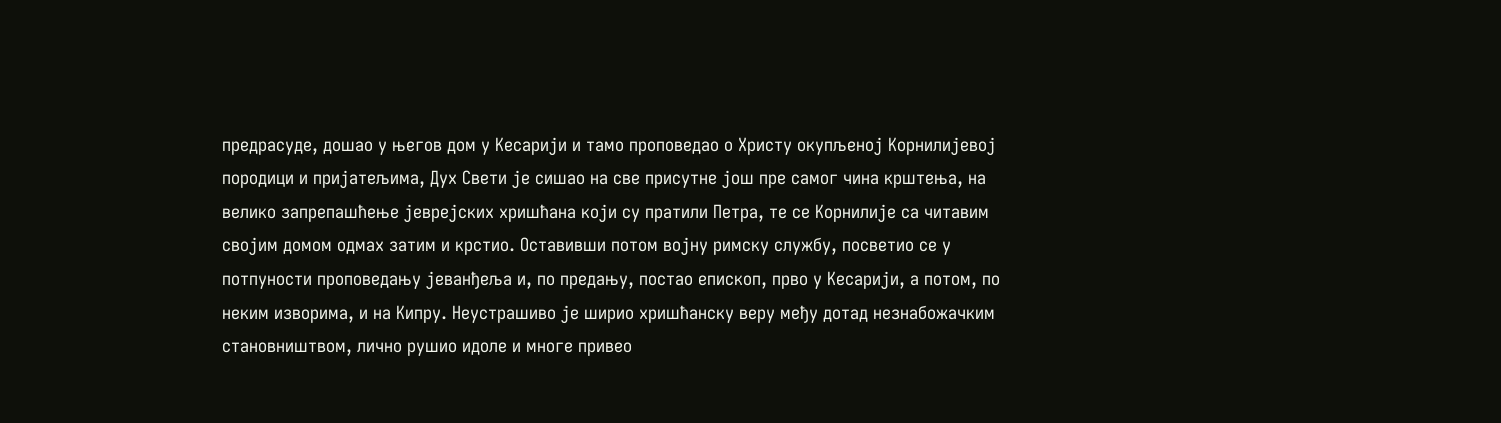предрасуде, дошао у његов дом у Кесарији и тамо проповедао о Христу окупљеној Корнилијевој породици и пријатељима, Дух Свети је сишао на све присутне још пре самог чина крштења, на велико запрепашћење јеврејских хришћана који су пратили Петра, те се Корнилије са читавим својим домом одмах затим и крстио. Оставивши потом војну римску службу, посветио се у потпуности проповедању јеванђеља и, по предању, постао епископ, прво у Кесарији, а потом, по неким изворима, и на Кипру. Неустрашиво је ширио хришћанску веру међу дотад незнабожачким становништвом, лично рушио идоле и многе привео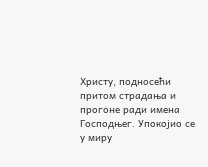Христу, подносећи притом страдања и прогоне ради имена Господњег. Упокојио се у миру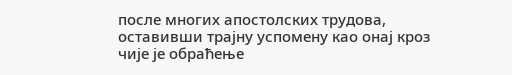после многих апостолских трудова, оставивши трајну успомену као онај кроз чије је обраћење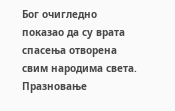Бог очигледно показао да су врата спасења отворена свим народима света.
Празновање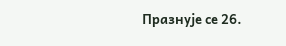Празнује се 26.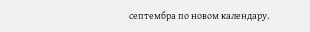септембра по новом календару.